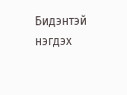Бидэнтэй нэгдэх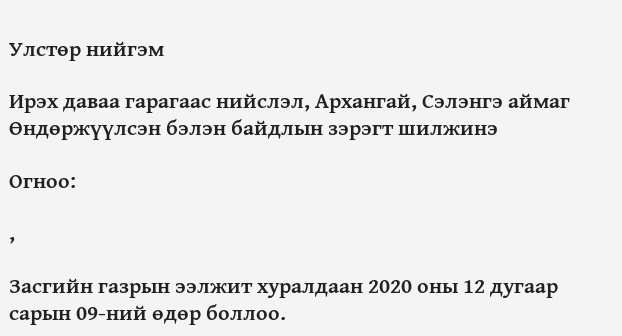Улстөр нийгэм

Ирэх даваа гарагаас нийслэл, Архангай, Сэлэнгэ аймаг Өндөржүүлсэн бэлэн байдлын зэрэгт шилжинэ

Огноо:

,

Засгийн газрын ээлжит хуралдаан 2020 оны 12 дугаар сарын 09-ний өдөр боллоо.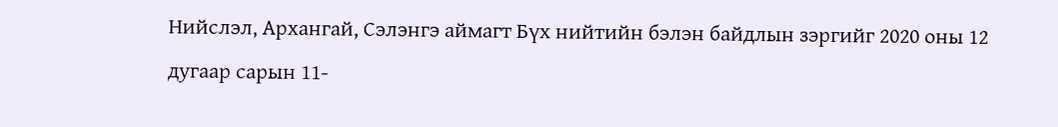Нийслэл, Архангай, Сэлэнгэ аймагт Бүх нийтийн бэлэн байдлын зэргийг 2020 оны 12 дугаар сарын 11-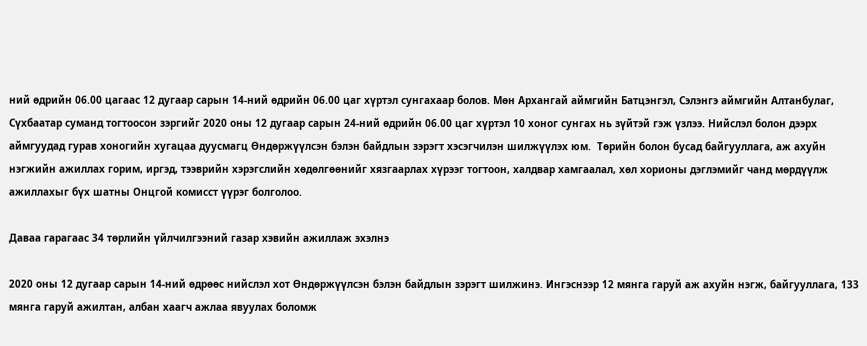ний өдрийн 06.00 цагаас 12 дугаар сарын 14-ний өдрийн 06.00 цаг хүртэл сунгахаар болов. Мөн Архангай аймгийн Батцэнгэл, Сэлэнгэ аймгийн Алтанбулаг, Сүхбаатар суманд тогтоосон зэргийг 2020 оны 12 дугаар сарын 24-ний өдрийн 06.00 цаг хүртэл 10 хоног сунгах нь зүйтэй гэж үзлээ. Нийслэл болон дээрх аймгуудад гурав хоногийн хугацаа дуусмагц Өндөржүүлсэн бэлэн байдлын зэрэгт хэсэгчилэн шилжүүлэх юм.  Төрийн болон бусад байгууллага, аж ахуйн нэгжийн ажиллах горим, иргэд, тээврийн хэрэгслийн хөдөлгөөнийг хязгаарлах хүрээг тогтоон, халдвар хамгаалал, хөл хорионы дэглэмийг чанд мөрдүүлж ажиллахыг бүх шатны Онцгой комисст үүрэг болголоо.

Даваа гарагаас 34 төрлийн үйлчилгээний газар хэвийн ажиллаж эхэлнэ

2020 оны 12 дугаар сарын 14-ний өдрөөс нийслэл хот Өндөржүүлсэн бэлэн байдлын зэрэгт шилжинэ. Ингэснээр 12 мянга гаруй аж ахуйн нэгж, байгууллага, 133 мянга гаруй ажилтан, албан хаагч ажлаа явуулах боломж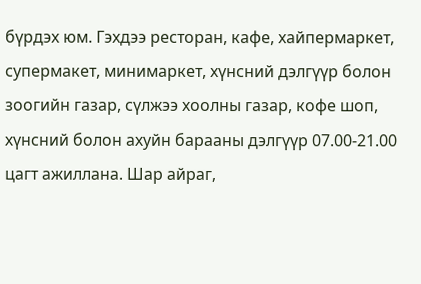бүрдэх юм. Гэхдээ ресторан, кафе, хайпермаркет, супермакет, минимаркет, хүнсний дэлгүүр болон зоогийн газар, сүлжээ хоолны газар, кофе шоп, хүнсний болон ахуйн барааны дэлгүүр 07.00-21.00 цагт ажиллана. Шар айраг,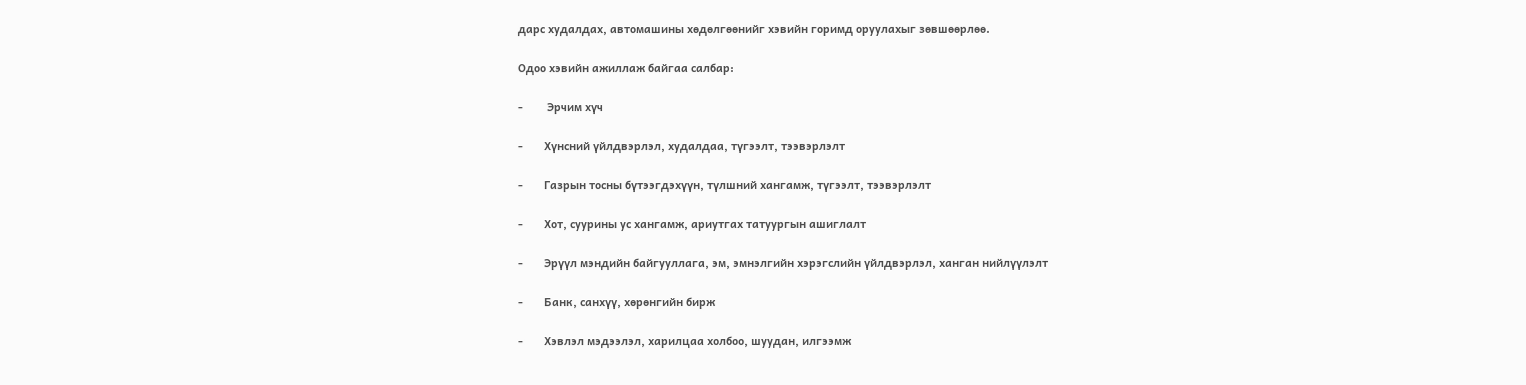дарс худалдах, автомашины хөдөлгөөнийг хэвийн горимд оруулахыг зөвшөөрлөө.

Одоо хэвийн ажиллаж байгаа салбар:

-        Эрчим хүч

-       Хүнсний үйлдвэрлэл, худалдаа, түгээлт, тээвэрлэлт

-       Газрын тосны бүтээгдэхүүн, түлшний хангамж, түгээлт, тээвэрлэлт

-       Хот, суурины ус хангамж, ариутгах татуургын ашиглалт

-       Эрүүл мэндийн байгууллага, эм, эмнэлгийн хэрэгслийн үйлдвэрлэл, ханган нийлүүлэлт

-       Банк, санхүү, хөрөнгийн бирж

-       Хэвлэл мэдээлэл, харилцаа холбоо, шуудан, илгээмж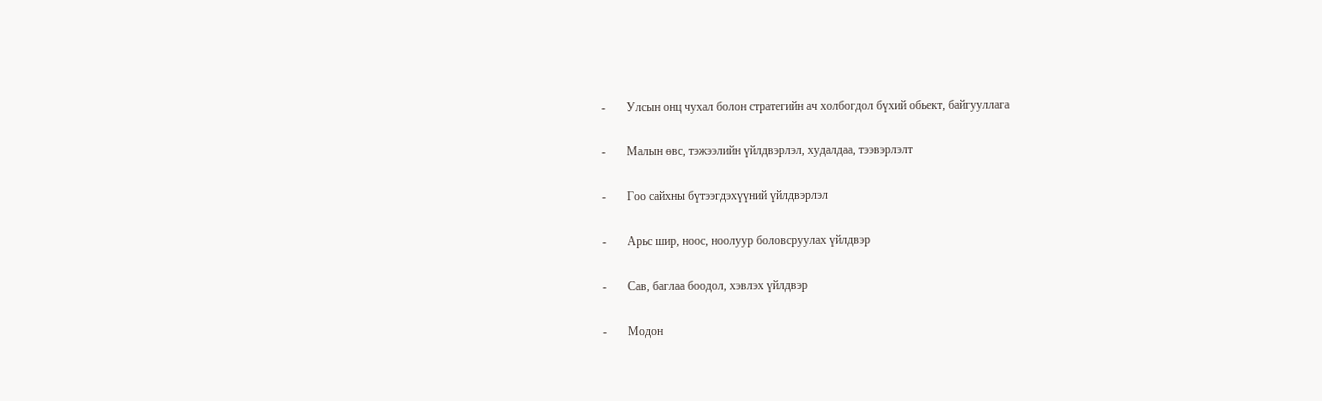-       Улсын онц чухал болон стратегийн ач холбогдол бүхий обьект, байгууллага

-       Малын өвс, тэжээлийн үйлдвэрлэл, худалдаа, тээвэрлэлт

-       Гоо сайхны бүтээгдэхүүний үйлдвэрлэл

-       Арьс шир, ноос, ноолуур боловсруулах үйлдвэр

-       Сав, баглаа боодол, хэвлэх үйлдвэр

-       Модон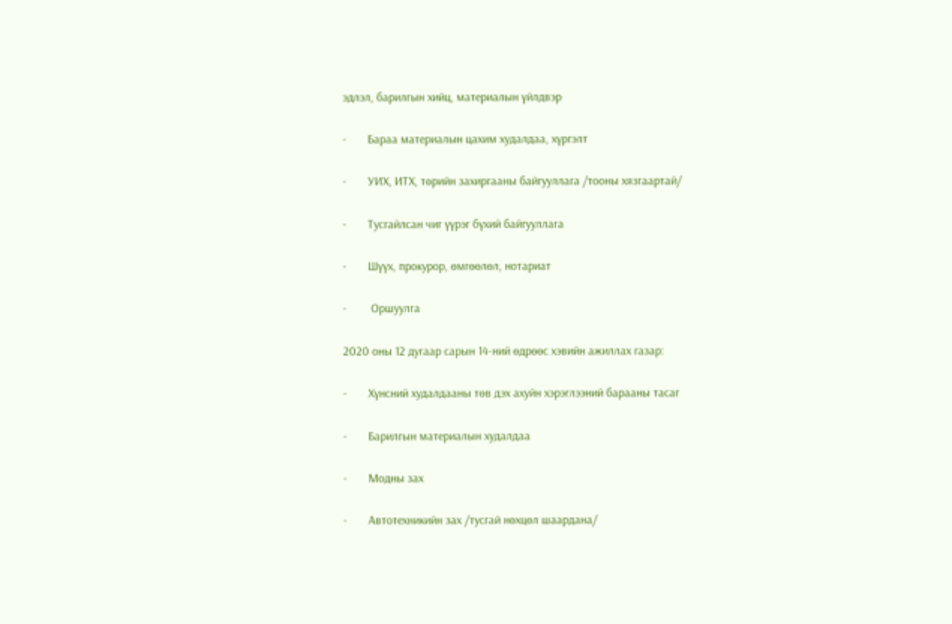эдлэл, барилгын хийц, материалын үйлдвэр

-       Бараа материалын цахим худалдаа, хүргэлт

-       УИХ, ИТХ, төрийн захиргааны байгууллага /тооны хязгаартай/

-       Тусгайлсан чиг үүрэг бүхий байгууллага

-       Шүүх, прокурор, өмгөөлөл, нотариат

-        Оршуулга

2020 оны 12 дугаар сарын 14-ний өдрөөс хэвийн ажиллах газар:

-       Хүнсний худалдааны төв дэх ахуйн хэрэглээний барааны тасаг

-       Барилгын материалын худалдаа

-       Модны зах

-       Автотехникийн зах /тусгай нөхцөл шаардана/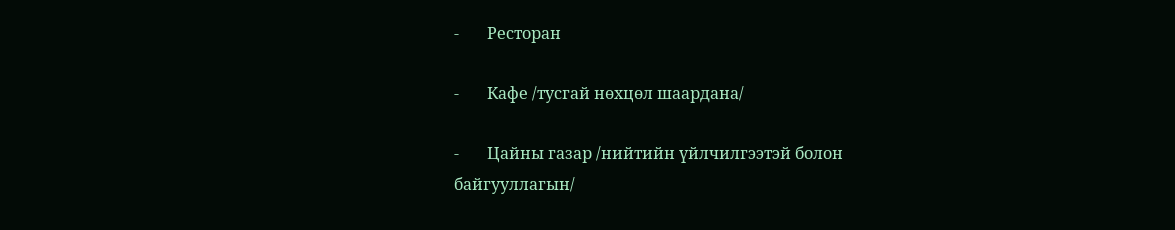-       Ресторан

-       Кафе /тусгай нөхцөл шаардана/

-       Цайны газар /нийтийн үйлчилгээтэй болон байгууллагын/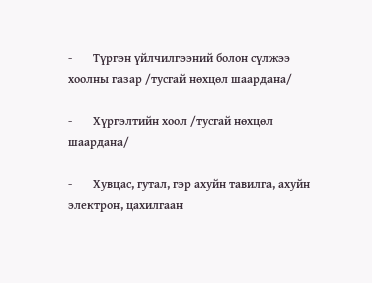-       Түргэн үйлчилгээний болон сүлжээ хоолны газар /тусгай нөхцөл шаардана/

-       Хүргэлтийн хоол /тусгай нөхцөл шаардана/

-       Хувцас, гутал, гэр ахуйн тавилга, ахуйн электрон, цахилгаан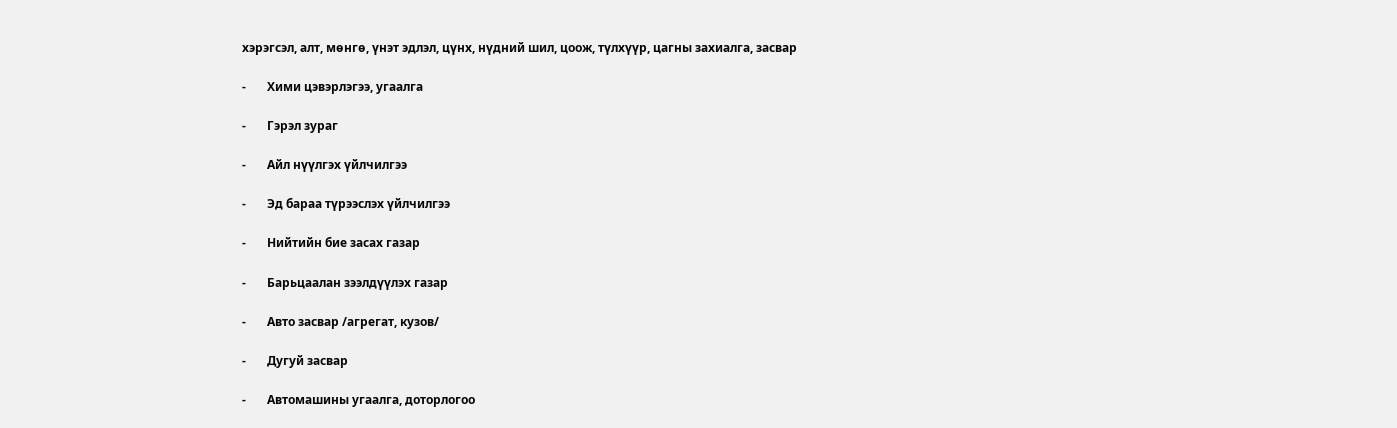хэрэгсэл, алт, мөнгө, үнэт эдлэл, цүнх, нүдний шил, цоож, түлхүүр, цагны захиалга, засвар

-       Хими цэвэрлэгээ, угаалга

-       Гэрэл зураг

-       Айл нүүлгэх үйлчилгээ

-       Эд бараа түрээслэх үйлчилгээ

-       Нийтийн бие засах газар

-       Барьцаалан зээлдүүлэх газар

-       Авто засвар /агрегат, кузов/

-       Дугуй засвар

-       Автомашины угаалга, доторлогоо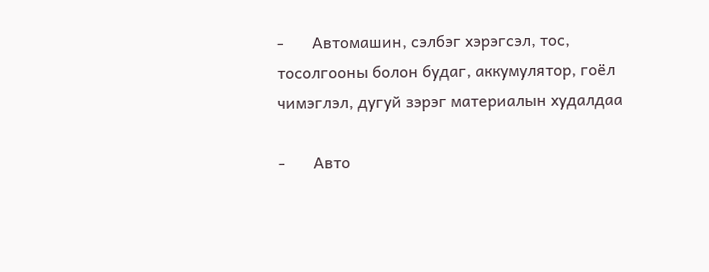-       Автомашин, сэлбэг хэрэгсэл, тос, тосолгооны болон будаг, аккумулятор, гоёл чимэглэл, дугуй зэрэг материалын худалдаа

-       Авто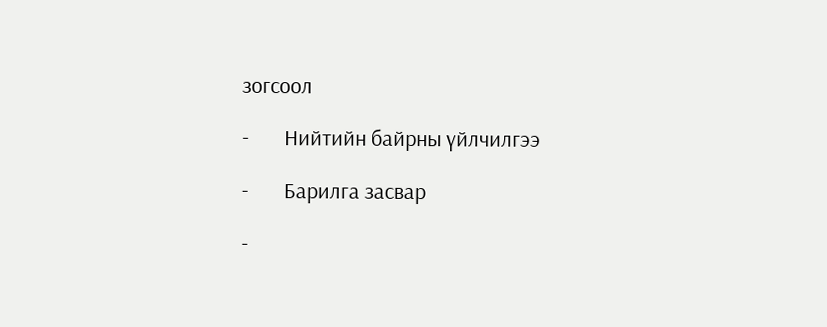зогсоол

-       Нийтийн байрны үйлчилгээ

-       Барилга засвар

-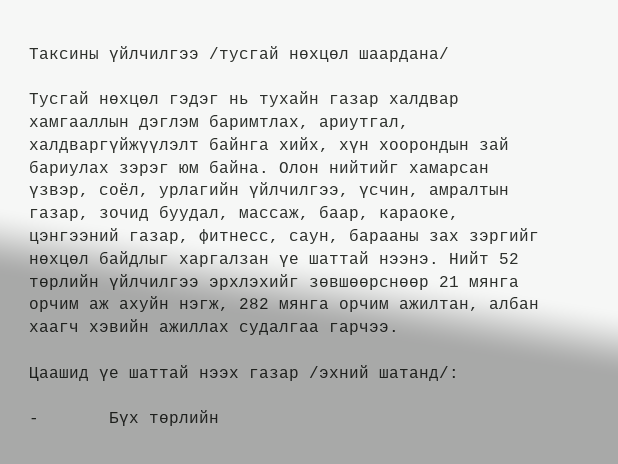Таксины үйлчилгээ /тусгай нөхцөл шаардана/

Тусгай нөхцөл гэдэг нь тухайн газар халдвар хамгааллын дэглэм баримтлах, ариутгал, халдваргүйжүүлэлт байнга хийх, хүн хоорондын зай бариулах зэрэг юм байна. Олон нийтийг хамарсан үзвэр, соёл, урлагийн үйлчилгээ, үсчин, амралтын газар, зочид буудал, массаж, баар, караоке, цэнгээний газар, фитнесс, саун, барааны зах зэргийг нөхцөл байдлыг харгалзан үе шаттай нээнэ. Нийт 52 төрлийн үйлчилгээ эрхлэхийг зөвшөөрснөөр 21 мянга орчим аж ахуйн нэгж, 282 мянга орчим ажилтан, албан хаагч хэвийн ажиллах судалгаа гарчээ.

Цаашид үе шаттай нээх газар /эхний шатанд/:

-       Бүх төрлийн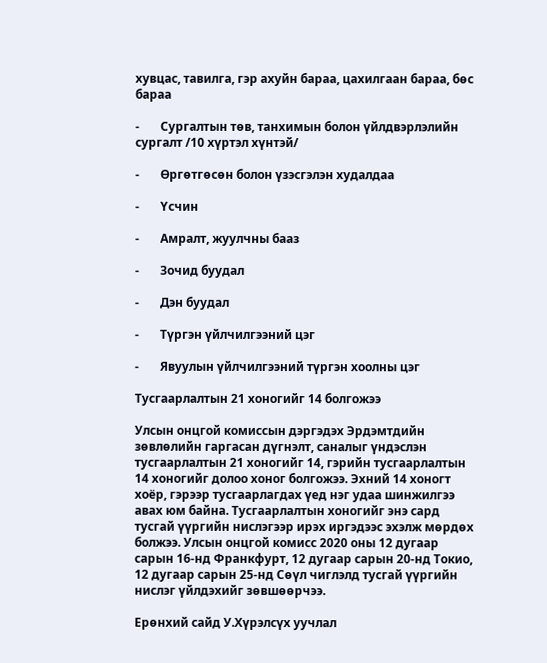хувцас, тавилга, гэр ахуйн бараа, цахилгаан бараа, бөс бараа

-       Сургалтын төв, танхимын болон үйлдвэрлэлийн сургалт /10 хүртэл хүнтэй/

-       Өргөтгөсөн болон үзэсгэлэн худалдаа

-       Үсчин

-       Амралт, жуулчны бааз

-       Зочид буудал

-       Дэн буудал

-       Түргэн үйлчилгээний цэг

-       Явуулын үйлчилгээний түргэн хоолны цэг

Тусгаарлалтын 21 хоногийг 14 болгожээ

Улсын онцгой комиссын дэргэдэх Эрдэмтдийн зөвлөлийн гаргасан дүгнэлт, саналыг үндэслэн тусгаарлалтын 21 хоногийг 14, гэрийн тусгаарлалтын 14 хоногийг долоо хоног болгожээ. Эхний 14 хоногт хоёр, гэрээр тусгаарлагдах үед нэг удаа шинжилгээ авах юм байна. Тусгаарлалтын хоногийг энэ сард тусгай үүргийн нислэгээр ирэх иргэдээс эхэлж мөрдөх болжээ. Улсын онцгой комисс 2020 оны 12 дугаар сарын 16-нд Франкфурт, 12 дугаар сарын 20-нд Токио, 12 дугаар сарын 25-нд Сөүл чиглэлд тусгай үүргийн нислэг үйлдэхийг зөвшөөрчээ.

Ерөнхий сайд У.Хүрэлсүх уучлал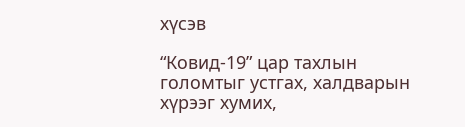хүсэв

“Ковид-19” цар тахлын голомтыг устгах, халдварын хүрээг хумих,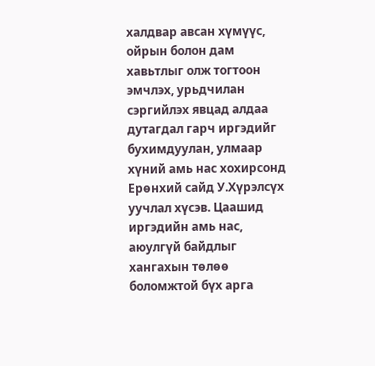халдвар авсан хүмүүс, ойрын болон дам хавьтлыг олж тогтоон эмчлэх, урьдчилан сэргийлэх явцад алдаа дутагдал гарч иргэдийг бухимдуулан, улмаар хүний амь нас хохирсонд Ерөнхий сайд У.Хүрэлсүх уучлал хүсэв. Цаашид иргэдийн амь нас, аюулгүй байдлыг хангахын төлөө боломжтой бүх арга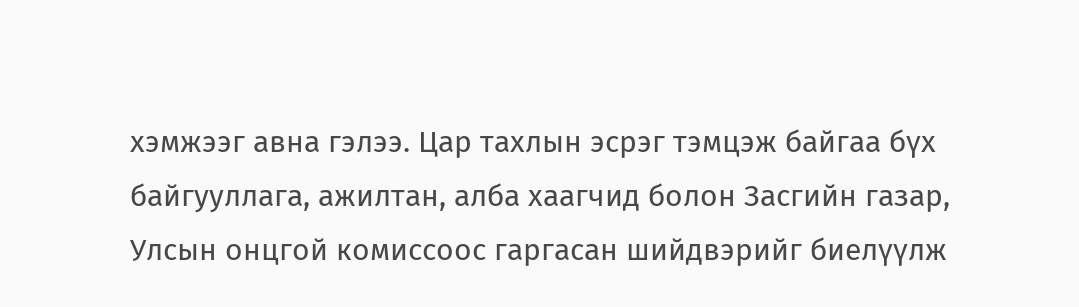хэмжээг авна гэлээ. Цар тахлын эсрэг тэмцэж байгаа бүх байгууллага, ажилтан, алба хаагчид болон Засгийн газар, Улсын онцгой комиссоос гаргасан шийдвэрийг биелүүлж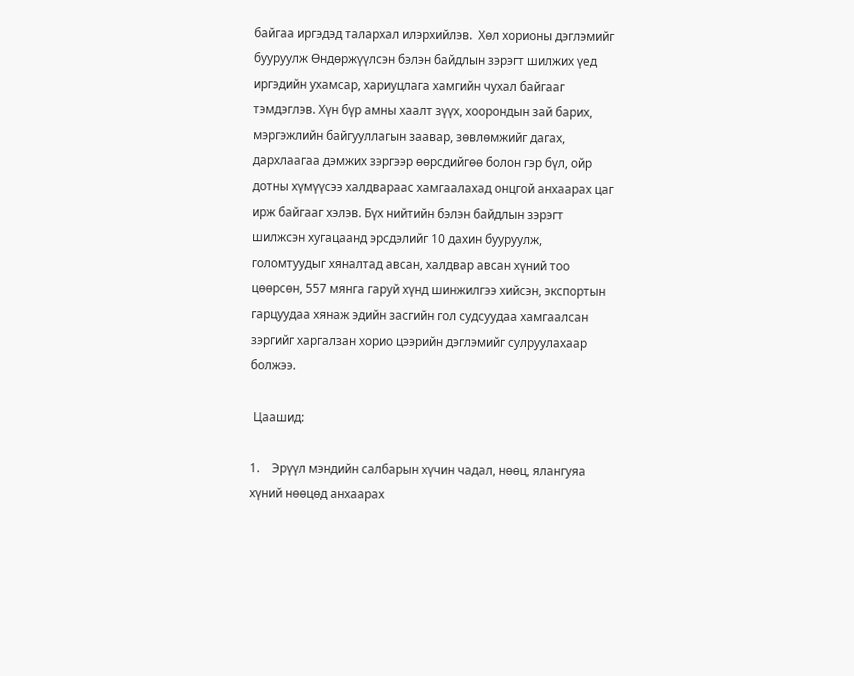байгаа иргэдэд талархал илэрхийлэв.  Хөл хорионы дэглэмийг бууруулж Өндөржүүлсэн бэлэн байдлын зэрэгт шилжих үед иргэдийн ухамсар, хариуцлага хамгийн чухал байгааг тэмдэглэв. Хүн бүр амны хаалт зүүх, хоорондын зай барих, мэргэжлийн байгууллагын заавар, зөвлөмжийг дагах, дархлаагаа дэмжих зэргээр өөрсдийгөө болон гэр бүл, ойр дотны хүмүүсээ халдвараас хамгаалахад онцгой анхаарах цаг ирж байгааг хэлэв. Бүх нийтийн бэлэн байдлын зэрэгт шилжсэн хугацаанд эрсдэлийг 10 дахин бууруулж, голомтуудыг хяналтад авсан, халдвар авсан хүний тоо цөөрсөн, 557 мянга гаруй хүнд шинжилгээ хийсэн, экспортын гарцуудаа хянаж эдийн засгийн гол судсуудаа хамгаалсан зэргийг харгалзан хорио цээрийн дэглэмийг сулруулахаар болжээ.

 Цаашид:

1.    Эрүүл мэндийн салбарын хүчин чадал, нөөц, ялангуяа хүний нөөцөд анхаарах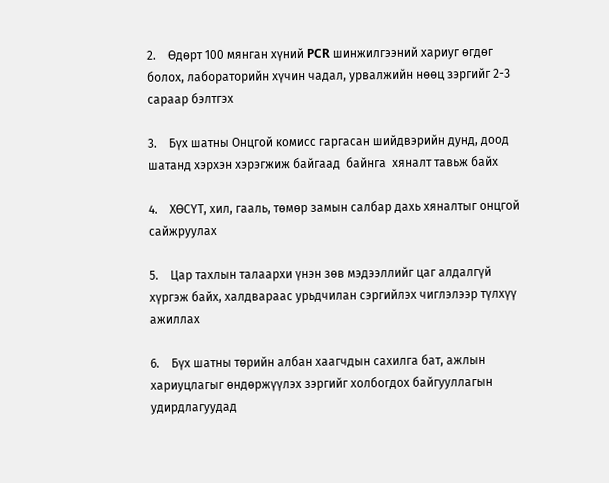2.    Өдөрт 100 мянган хүний PCR шинжилгээний хариуг өгдөг болох, лабораторийн хүчин чадал, урвалжийн нөөц зэргийг 2-3 сараар бэлтгэх

3.    Бүх шатны Онцгой комисс гаргасан шийдвэрийн дунд, доод шатанд хэрхэн хэрэгжиж байгаад  байнга  хяналт тавьж байх

4.    ХӨСҮТ, хил, гааль, төмөр замын салбар дахь хяналтыг онцгой сайжруулах

5.    Цар тахлын талаархи үнэн зөв мэдээллийг цаг алдалгүй хүргэж байх, халдвараас урьдчилан сэргийлэх чиглэлээр түлхүү ажиллах

6.    Бүх шатны төрийн албан хаагчдын сахилга бат, ажлын хариуцлагыг өндөржүүлэх зэргийг холбогдох байгууллагын удирдлагуудад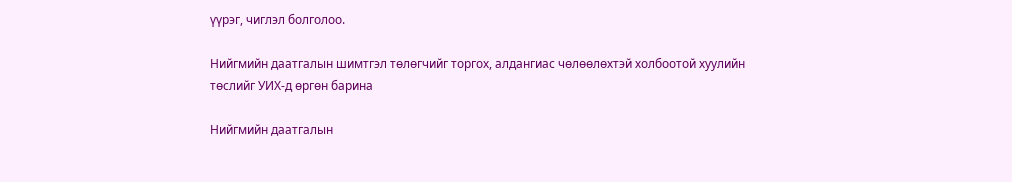үүрэг, чиглэл болголоо.

Нийгмийн даатгалын шимтгэл төлөгчийг торгох, алдангиас чөлөөлөхтэй холбоотой хуулийн төслийг УИХ-д өргөн барина

Нийгмийн даатгалын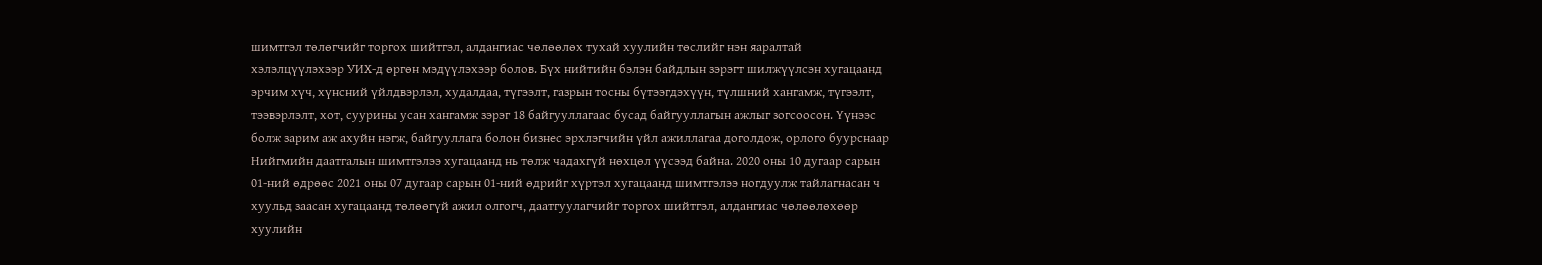шимтгэл төлөгчийг торгох шийтгэл, алдангиас чөлөөлөх тухай хуулийн төслийг нэн яаралтай хэлэлцүүлэхээр УИХ-д өргөн мэдүүлэхээр болов. Бүх нийтийн бэлэн байдлын зэрэгт шилжүүлсэн хугацаанд эрчим хүч, хүнсний үйлдвэрлэл, худалдаа, түгээлт, газрын тосны бүтээгдэхүүн, түлшний хангамж, түгээлт, тээвэрлэлт, хот, суурины усан хангамж зэрэг 18 байгууллагаас бусад байгууллагын ажлыг зогсоосон. Үүнээс болж зарим аж ахуйн нэгж, байгууллага болон бизнес эрхлэгчийн үйл ажиллагаа доголдож, орлого буурснаар Нийгмийн даатгалын шимтгэлээ хугацаанд нь төлж чадахгүй нөхцөл үүсээд байна. 2020 оны 10 дугаар сарын 01-ний өдрөөс 2021 оны 07 дугаар сарын 01-ний өдрийг хүртэл хугацаанд шимтгэлээ ногдуулж тайлагнасан ч хуульд заасан хугацаанд төлөөгүй ажил олгогч, даатгуулагчийг торгох шийтгэл, алдангиас чөлөөлөхөөр хуулийн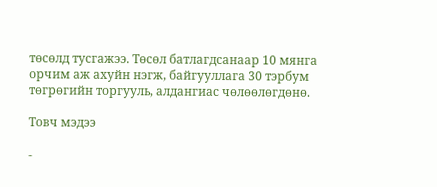төсөлд тусгажээ. Төсөл батлагдсанаар 10 мянга орчим аж ахуйн нэгж, байгууллага 30 тэрбум төгрөгийн торгууль, алдангиас чөлөөлөгдөнө.

Товч мэдээ

-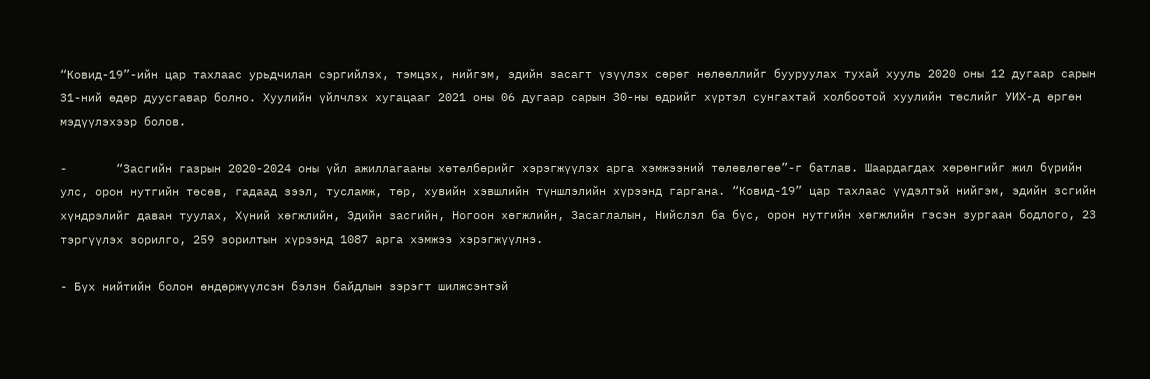“Ковид-19”-ийн цар тахлаас урьдчилан сэргийлэх, тэмцэх, нийгэм, эдийн засагт үзүүлэх сөрөг нөлөөллийг бууруулах тухай хууль 2020 оны 12 дугаар сарын 31-ний өдөр дуусгавар болно. Хуулийн үйлчлэх хугацааг 2021 оны 06 дугаар сарын 30-ны өдрийг хүртэл сунгахтай холбоотой хуулийн төслийг УИХ-д өргөн мэдүүлэхээр болов.

-       “Засгийн газрын 2020-2024 оны үйл ажиллагааны хөтөлбөрийг хэрэгжүүлэх арга хэмжээний төлөвлөгөө”-г батлав. Шаардагдах хөрөнгийг жил бүрийн улс, орон нутгийн төсөв, гадаад зээл, тусламж, төр, хувийн хэвшлийн түншлэлийн хүрээнд гаргана. “Ковид-19” цар тахлаас үүдэлтэй нийгэм, эдийн зсгийн хүндрэлийг даван туулах, Хүний хөгжлийн, Эдийн засгийн, Ногоон хөгжлийн, Засаглалын, Нийслэл ба бүс, орон нутгийн хөгжлийн гэсэн зургаан бодлого, 23 тэргүүлэх зорилго, 259 зорилтын хүрээнд 1087 арга хэмжээ хэрэгжүүлнэ.

- Бүх нийтийн болон өндөржүүлсэн бэлэн байдлын зэрэгт шилжсэнтэй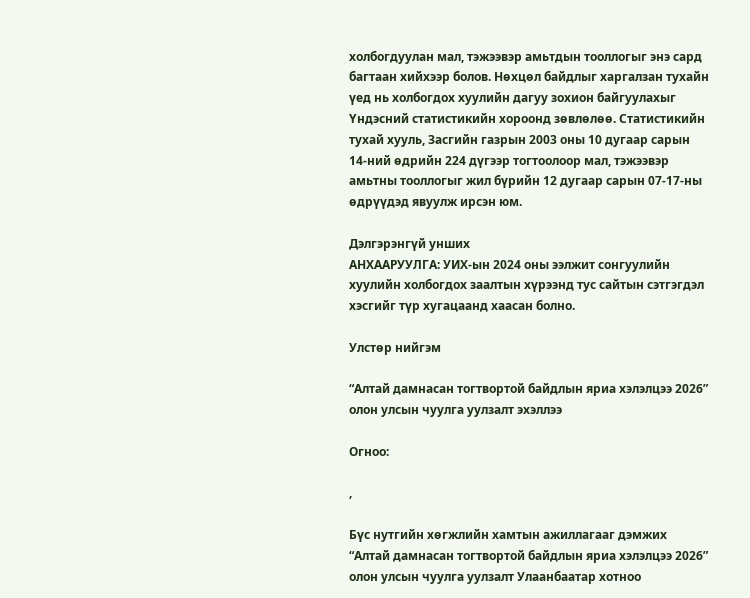холбогдуулан мал, тэжээвэр амьтдын тооллогыг энэ сард багтаан хийхээр болов. Нөхцөл байдлыг харгалзан тухайн үед нь холбогдох хуулийн дагуу зохион байгуулахыг Үндэсний статистикийн хороонд зөвлөлөө. Статистикийн тухай хууль, Засгийн газрын 2003 оны 10 дугаар сарын 14-ний өдрийн 224 дүгээр тогтоолоор мал, тэжээвэр амьтны тооллогыг жил бүрийн 12 дугаар сарын 07-17-ны өдрүүдэд явуулж ирсэн юм.

Дэлгэрэнгүй унших
АНХААРУУЛГА: УИХ-ын 2024 оны ээлжит сонгуулийн хуулийн холбогдох заалтын хүрээнд тус сайтын сэтгэгдэл хэсгийг түр хугацаанд хаасан болно.

Улстөр нийгэм

“Алтай дамнасан тогтвортой байдлын яриа хэлэлцээ 2026” олон улсын чуулга уулзалт эхэллээ

Огноо:

,

Бүс нутгийн хөгжлийн хамтын ажиллагааг дэмжих “Алтай дамнасан тогтвортой байдлын яриа хэлэлцээ 2026” олон улсын чуулга уулзалт Улаанбаатар хотноо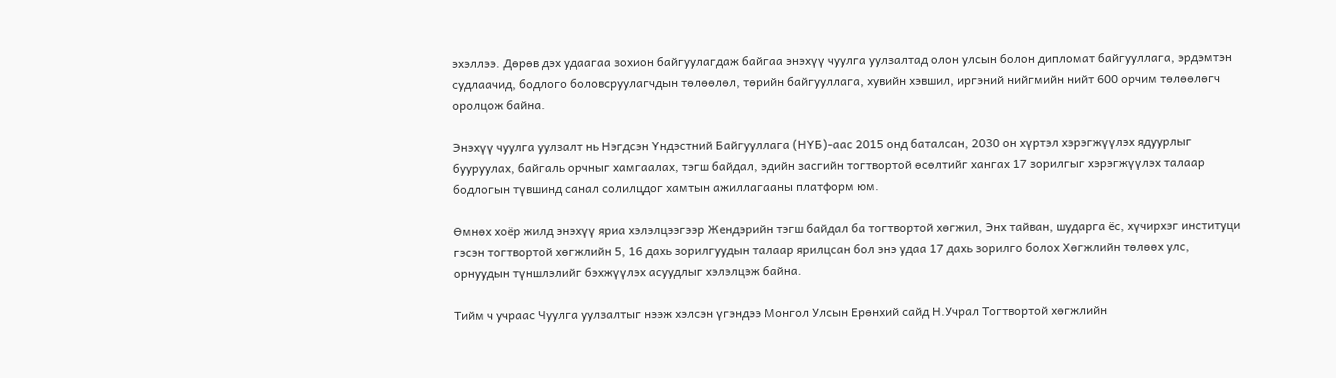эхэллээ. Дөрөв дэх удаагаа зохион байгуулагдаж байгаа энэхүү чуулга уулзалтад олон улсын болон дипломат байгууллага, эрдэмтэн судлаачид, бодлого боловсруулагчдын төлөөлөл, төрийн байгууллага, хувийн хэвшил, иргэний нийгмийн нийт 600 орчим төлөөлөгч оролцож байна.

Энэхүү чуулга уулзалт нь Нэгдсэн Үндэстний Байгууллага (НҮБ)-аас 2015 онд баталсан, 2030 он хүртэл хэрэгжүүлэх ядуурлыг бууруулах, байгаль орчныг хамгаалах, тэгш байдал, эдийн засгийн тогтвортой өсөлтийг хангах 17 зорилгыг хэрэгжүүлэх талаар бодлогын түвшинд санал солилцдог хамтын ажиллагааны платформ юм.

Өмнөх хоёр жилд энэхүү яриа хэлэлцээгээр Жендэрийн тэгш байдал ба тогтвортой хөгжил, Энх тайван, шударга ёс, хүчирхэг институци гэсэн тогтвортой хөгжлийн 5, 16 дахь зорилгуудын талаар ярилцсан бол энэ удаа 17 дахь зорилго болох Хөгжлийн төлөөх улс, орнуудын түншлэлийг бэхжүүлэх асуудлыг хэлэлцэж байна.

Тийм ч учраас Чуулга уулзалтыг нээж хэлсэн үгэндээ Монгол Улсын Ерөнхий сайд Н.Учрал Тогтвортой хөгжлийн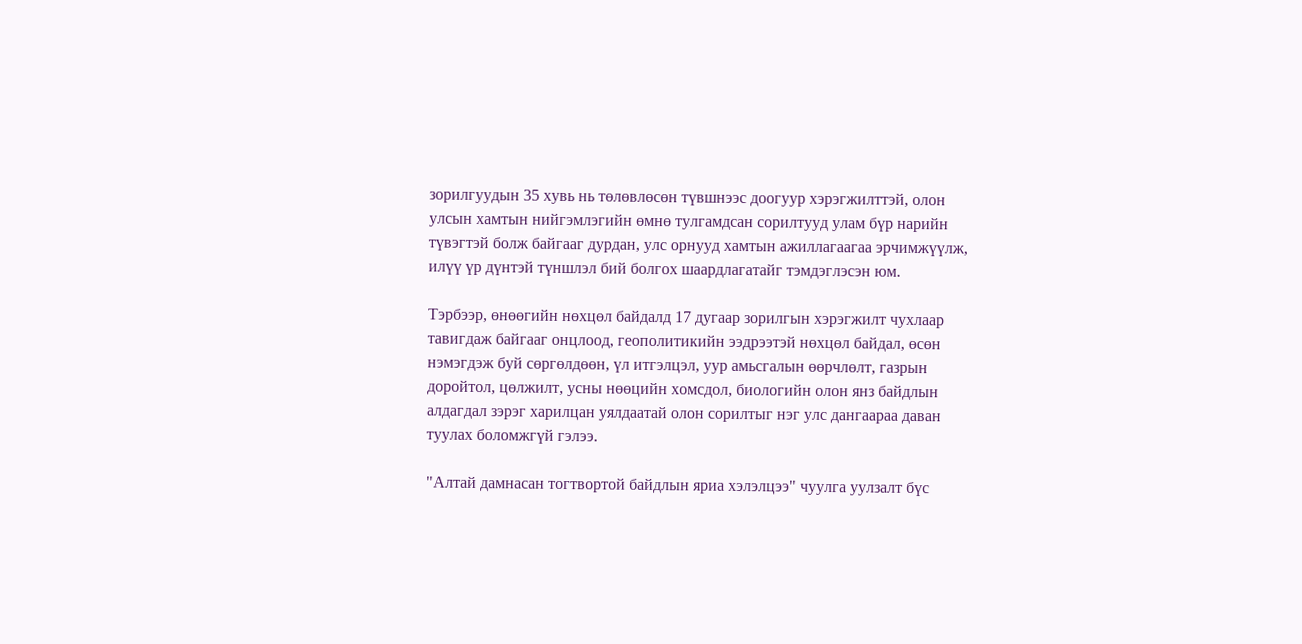зорилгуудын 35 хувь нь төлөвлөсөн түвшнээс доогуур хэрэгжилттэй, олон улсын хамтын нийгэмлэгийн өмнө тулгамдсан сорилтууд улам бүр нарийн түвэгтэй болж байгааг дурдан, улс орнууд хамтын ажиллагаагаа эрчимжүүлж, илүү үр дүнтэй түншлэл бий болгох шаардлагатайг тэмдэглэсэн юм.

Тэрбээр, өнөөгийн нөхцөл байдалд 17 дугаар зорилгын хэрэгжилт чухлаар тавигдаж байгааг онцлоод, геополитикийн ээдрээтэй нөхцөл байдал, өсөн нэмэгдэж буй сөргөлдөөн, үл итгэлцэл, уур амьсгалын өөрчлөлт, газрын доройтол, цөлжилт, усны нөөцийн хомсдол, биологийн олон янз байдлын алдагдал зэрэг харилцан уялдаатай олон сорилтыг нэг улс дангаараа даван туулах боломжгүй гэлээ.

"Алтай дамнасан тогтвортой байдлын яриа хэлэлцээ" чуулга уулзалт бүс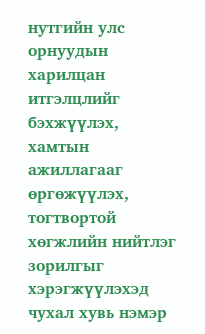нутгийн улс орнуудын харилцан итгэлцлийг бэхжүүлэх, хамтын ажиллагааг өргөжүүлэх, тогтвортой хөгжлийн нийтлэг зорилгыг хэрэгжүүлэхэд чухал хувь нэмэр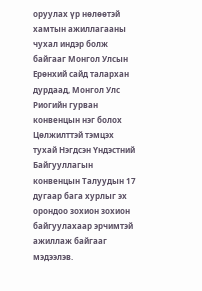оруулах үр нөлөөтэй хамтын ажиллагааны чухал индэр болж байгааг Монгол Улсын Ерөнхий сайд талархан дурдаад, Монгол Улс Риогийн гурван конвенцын нэг болох Цөлжилттэй тэмцэх тухай Нэгдсэн Үндэстний Байгууллагын конвенцын Талуудын 17 дугаар бага хурлыг эх орондоо зохион зохион байгуулахаар эрчимтэй ажиллаж байгааг мэдээлэв.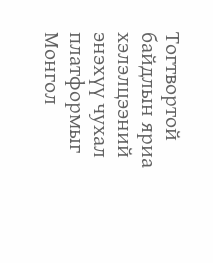Тогтвортой байдлын яриа хэлэлцээний энэхүү чухал платформыг Монгол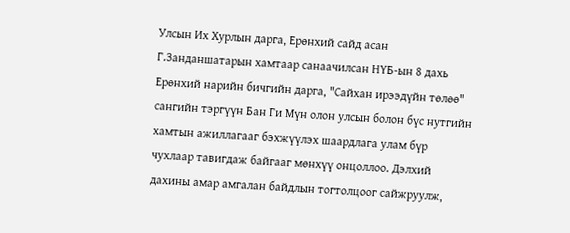Улсын Их Хурлын дарга, Ерөнхий сайд асан Г.Занданшатарын хамтаар санаачилсан НҮБ-ын 8 дахь Ерөнхий нарийн бичгийн дарга, "Сайхан ирээдүйн төлөө" сангийн тэргүүн Бан Ги Мүн олон улсын болон бүс нутгийн хамтын ажиллагааг бэхжүүлэх шаардлага улам бүр чухлаар тавигдаж байгааг мөнхүү онцоллоо. Дэлхий дахины амар амгалан байдлын тогтолцоог сайжруулж,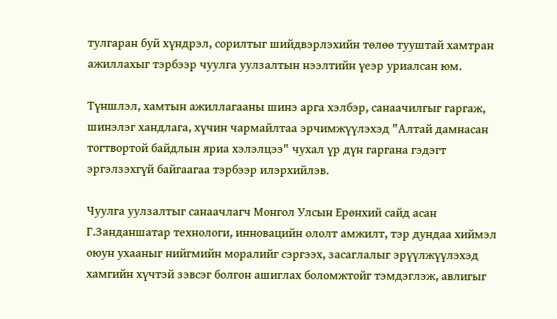тулгаран буй хүндрэл, сорилтыг шийдвэрлэхийн төлөө тууштай хамтран ажиллахыг тэрбээр чуулга уулзалтын нээлтийн үеэр уриалсан юм.

Түншлэл, хамтын ажиллагааны шинэ арга хэлбэр, санаачилгыг гаргаж, шинэлэг хандлага, хүчин чармайлтаа эрчимжүүлэхэд "Алтай дамнасан тогтвортой байдлын яриа хэлэлцээ" чухал үр дүн гаргана гэдэгт эргэлзэхгүй байгаагаа тэрбээр илэрхийлэв.

Чуулга уулзалтыг санаачлагч Монгол Улсын Ерөнхий сайд асан Г.Занданшатар технологи, инновацийн ололт амжилт, тэр дундаа хиймэл оюун ухааныг нийгмийн моралийг сэргээх, засаглалыг эрүүлжүүлэхэд хамгийн хүчтэй зэвсэг болгон ашиглах боломжтойг тэмдэглэж, авлигыг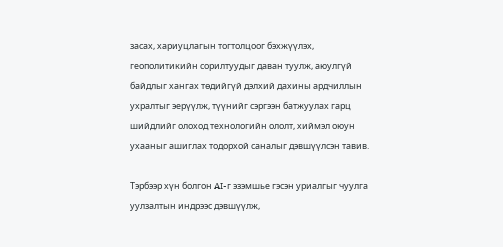засах, хариуцлагын тогтолцоог бэхжүүлэх, геополитикийн сорилтуудыг даван туулж, аюулгүй байдлыг хангах төдийгүй дэлхий дахины ардчиллын ухралтыг эерүүлж, түүнийг сэргээн батжуулах гарц шийдлийг олоход технологийн ололт, хиймэл оюун ухааныг ашиглах тодорхой саналыг дэвшүүлсэн тавив.

Тэрбээр хүн болгон AI-г эзэмшье гэсэн уриалгыг чуулга уулзалтын индрээс дэвшүүлж,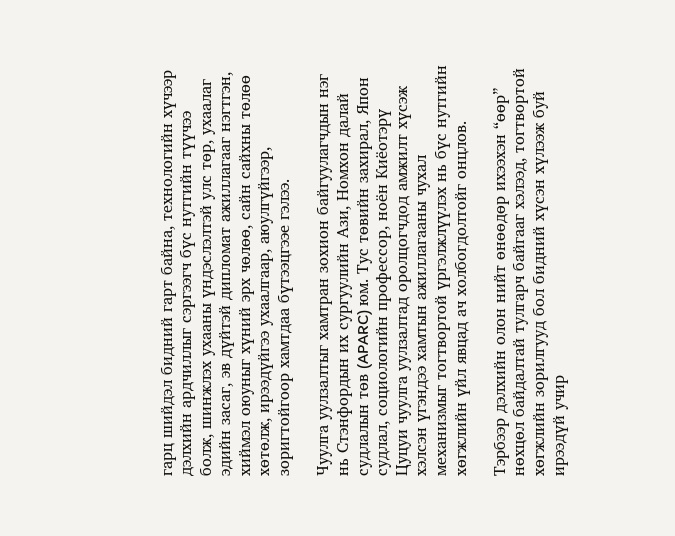гарц шийдэл бидний гарт байна, технологийн хүчээр дэлхийн ардчиллыг сэргээгч бүс нутгийн түүчээ болж, шинжлэх ухааны үндэслэлтэй улс төр, ухаалаг эдийн засаг, эв дүйтэй дипломат ажиллагааг нэгтгэн, хиймэл оюуныг хүний эрх чөлөө, сайн сайхны төлөө хөтөлж, ирээдүйгээ ухаалгаар, аюулгүйгээр, зоригтойгоор хамтдаа бүтээцгээе гэлээ.

Чуулга уулзалтыг хамтран зохион байгуулагчдын нэг нь Стэнфордын их сургуулийн Ази, Номхон далай судлалын төв (APARC) юм. Тус төвийн захирал, Япон судлал, социологийн профессор, ноён Киёотэрү Цуцуи чуулга уулзалтад оролцогчдод амжилт хүсэж хэлсэн үгэндээ хамтын ажиллагааны чухал механизмыг тогтвортой үргэлжлүүлэх нь бүс нутгийн хөгжлийн үйл явцад ач холбогдолтойг онцлов.

Тэрбээр дэлхийн олон нийт өнөөдөр ихээхэн “өөр” нөхцөл байдалтай тулгарч байгааг хэлээд, тогтвортой хөгжлийн зорилгууд бол бидний хүсэн хүлээж буй ирээдүй учир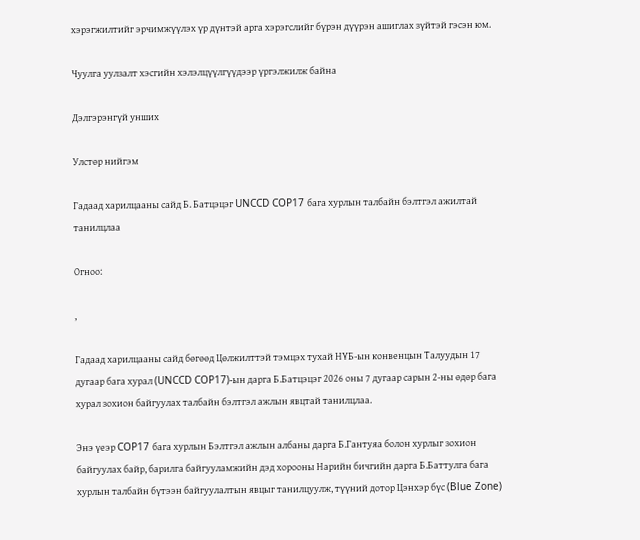хэрэгжилтийг эрчимжүүлэх үр дүнтэй арга хэрэгслийг бүрэн дүүрэн ашиглах зүйтэй гэсэн юм.

Чуулга уулзалт хэсгийн хэлэлцүүлгүүдээр үргэлжилж байна

Дэлгэрэнгүй унших

Улстөр нийгэм

Гадаад харилцааны сайд Б. Батцэцэг UNCCD COP17 бага хурлын талбайн бэлтгэл ажилтай танилцлаа

Огноо:

,

Гадаад харилцааны сайд бөгөөд Цөлжилттэй тэмцэх тухай НҮБ-ын конвенцын Талуудын 17 дугаар бага хурал (UNCCD COP17)-ын дарга Б.Батцэцэг 2026 оны 7 дугаар сарын 2-ны өдөр бага хурал зохион байгуулах талбайн бэлтгэл ажлын явцтай танилцлаа.

Энэ үеэр COP17 бага хурлын Бэлтгэл ажлын албаны дарга Б.Гантуяа болон хурлыг зохион байгуулах байр, барилга байгууламжийн дэд хорооны Нарийн бичгийн дарга Б.Баттулга бага хурлын талбайн бүтээн байгуулалтын явцыг танилцуулж, түүний дотор Цэнхэр бүс (Blue Zone)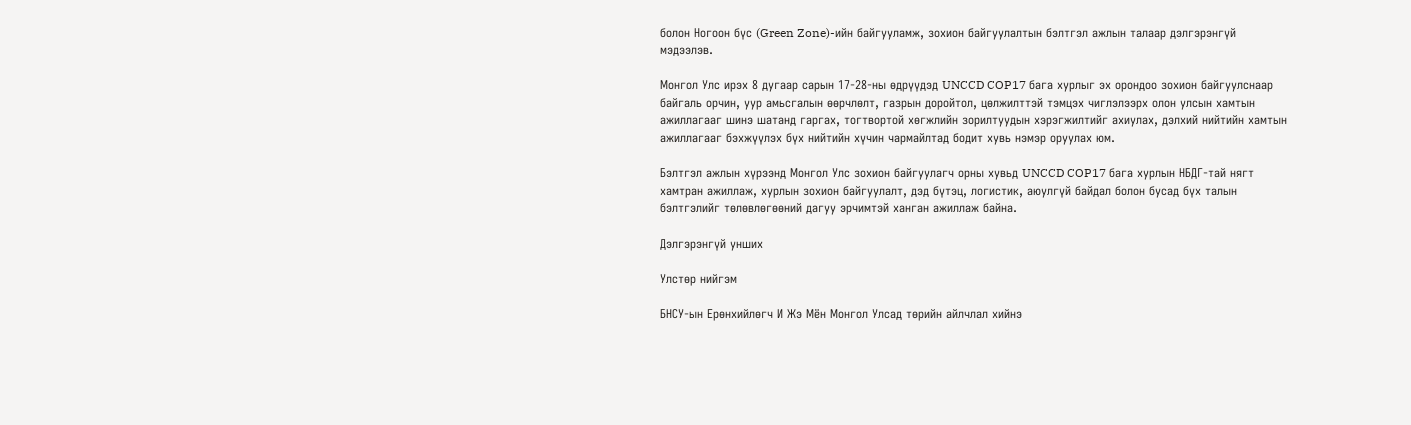болон Ногоон бүс (Green Zone)-ийн байгууламж, зохион байгуулалтын бэлтгэл ажлын талаар дэлгэрэнгүй мэдээлэв.

Монгол Улс ирэх 8 дугаар сарын 17-28-ны өдрүүдэд UNCCD COP17 бага хурлыг эх орондоо зохион байгуулснаар байгаль орчин, уур амьсгалын өөрчлөлт, газрын доройтол, цөлжилттэй тэмцэх чиглэлээрх олон улсын хамтын ажиллагааг шинэ шатанд гаргах, тогтвортой хөгжлийн зорилтуудын хэрэгжилтийг ахиулах, дэлхий нийтийн хамтын ажиллагааг бэхжүүлэх бүх нийтийн хүчин чармайлтад бодит хувь нэмэр оруулах юм.

Бэлтгэл ажлын хүрээнд Монгол Улс зохион байгуулагч орны хувьд UNCCD COP17 бага хурлын НБДГ-тай нягт хамтран ажиллаж, хурлын зохион байгуулалт, дэд бүтэц, логистик, аюулгүй байдал болон бусад бүх талын бэлтгэлийг төлөвлөгөөний дагуу эрчимтэй ханган ажиллаж байна.

Дэлгэрэнгүй унших

Улстөр нийгэм

БНСУ-ын Ерөнхийлөгч И Жэ Мён Монгол Улсад төрийн айлчлал хийнэ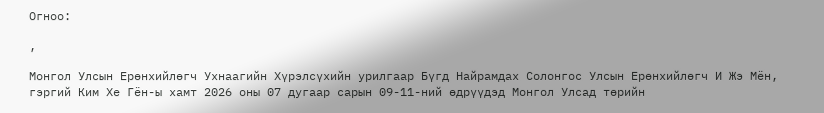Огноо:

,

Монгол Улсын Ерөнхийлөгч Ухнаагийн Хүрэлсүхийн урилгаар Бүгд Найрамдах Солонгос Улсын Ерөнхийлөгч И Жэ Мён, гэргий Ким Хе Гён-ы хамт 2026 оны 07 дугаар сарын 09-11-ний өдрүүдэд Монгол Улсад төрийн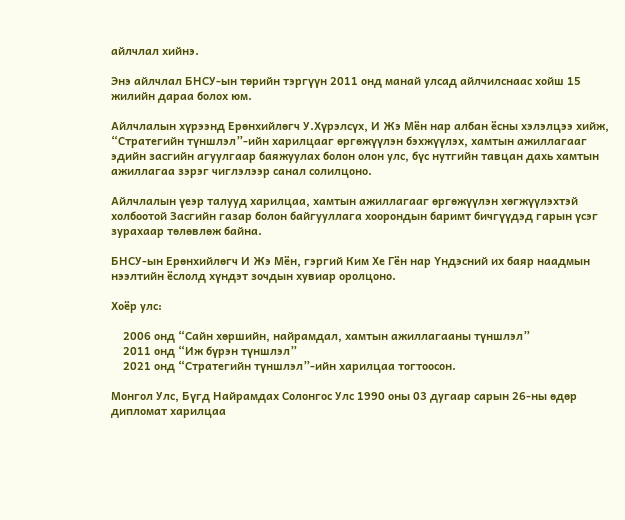айлчлал хийнэ.

Энэ айлчлал БНСУ-ын төрийн тэргүүн 2011 онд манай улсад айлчилснаас хойш 15 жилийн дараа болох юм.

Айлчлалын хүрээнд Ерөнхийлөгч У.Хүрэлсүх, И Жэ Мён нар албан ёсны хэлэлцээ хийж, “Стратегийн түншлэл”-ийн харилцааг өргөжүүлэн бэхжүүлэх, хамтын ажиллагааг эдийн засгийн агуулгаар баяжуулах болон олон улс, бүс нутгийн тавцан дахь хамтын ажиллагаа зэрэг чиглэлээр санал солилцоно.

Айлчлалын үеэр талууд харилцаа, хамтын ажиллагааг өргөжүүлэн хөгжүүлэхтэй холбоотой Засгийн газар болон байгууллага хоорондын баримт бичгүүдэд гарын үсэг зурахаар төлөвлөж байна.

БНСУ-ын Ерөнхийлөгч И Жэ Мён, гэргий Ким Хе Гён нар Үндэсний их баяр наадмын нээлтийн ёслолд хүндэт зочдын хувиар оролцоно.

Хоёр улс:

    2006 онд “Сайн хөршийн, найрамдал, хамтын ажиллагааны түншлэл”
    2011 онд “Иж бүрэн түншлэл”
    2021 онд “Стратегийн түншлэл”-ийн харилцаа тогтоосон.

Монгол Улс, Бүгд Найрамдах Солонгос Улс 1990 оны 03 дугаар сарын 26-ны өдөр дипломат харилцаа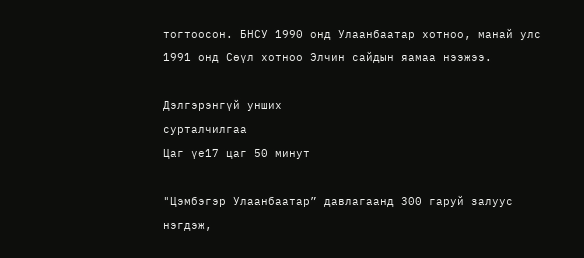тогтоосон. БНСУ 1990 онд Улаанбаатар хотноо, манай улс 1991 онд Сөүл хотноо Элчин сайдын яамаа нээжээ.

Дэлгэрэнгүй унших
сурталчилгаа
Цаг үе17 цаг 50 минут

"Цэмбэгэр Улаанбаатар” давлагаанд 300 гаруй залуус нэгдэж,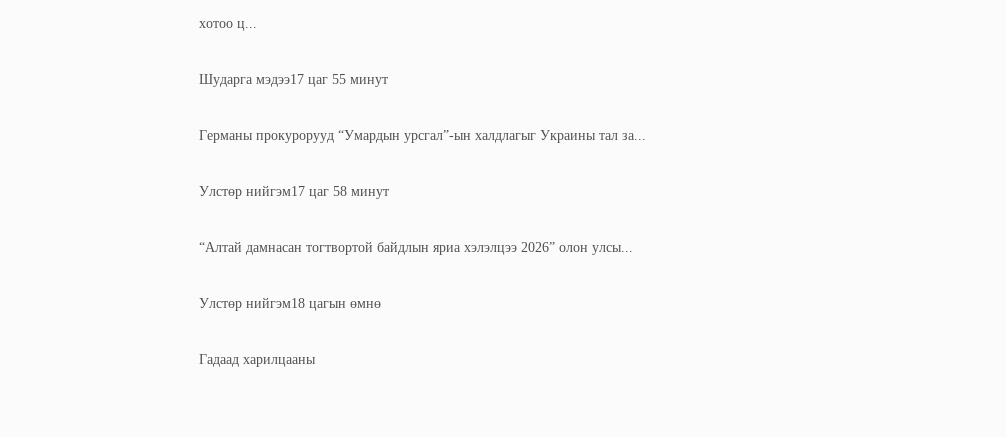хотоо ц...

Шударга мэдээ17 цаг 55 минут

Германы прокурорууд “Умардын урсгал”-ын халдлагыг Украины тал за...

Улстөр нийгэм17 цаг 58 минут

“Алтай дамнасан тогтвортой байдлын яриа хэлэлцээ 2026” олон улсы...

Улстөр нийгэм18 цагын өмнө

Гадаад харилцааны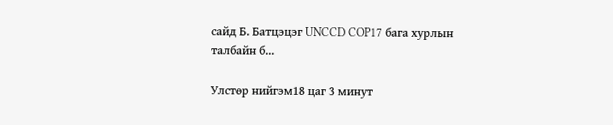сайд Б. Батцэцэг UNCCD COP17 бага хурлын талбайн б...

Улстөр нийгэм18 цаг 3 минут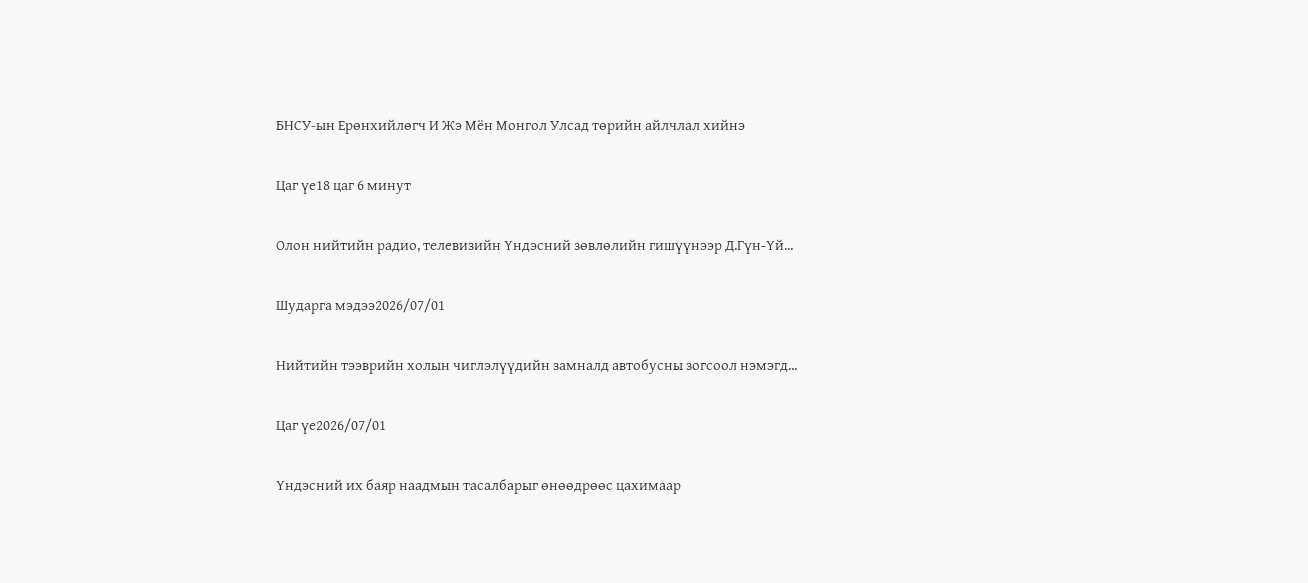БНСУ-ын Ерөнхийлөгч И Жэ Мён Монгол Улсад төрийн айлчлал хийнэ

Цаг үе18 цаг 6 минут

Олон нийтийн радио, телевизийн Үндэсний зөвлөлийн гишүүнээр Д.Гүн-Үй...

Шударга мэдээ2026/07/01

Нийтийн тээврийн холын чиглэлүүдийн замналд автобусны зогсоол нэмэгд...

Цаг үе2026/07/01

Үндэсний их баяр наадмын тасалбарыг өнөөдрөөс цахимаар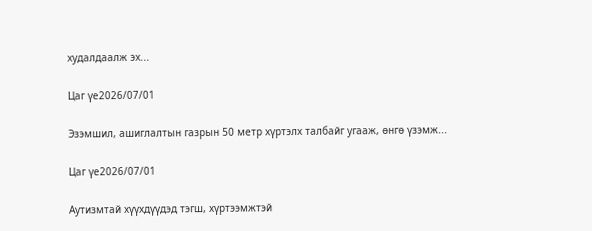худалдаалж эх...

Цаг үе2026/07/01

Эзэмшил, ашиглалтын газрын 50 метр хүртэлх талбайг угааж, өнгө үзэмж...

Цаг үе2026/07/01

Аутизмтай хүүхдүүдэд тэгш, хүртээмжтэй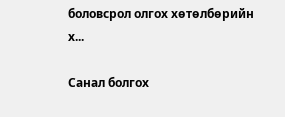боловсрол олгох хөтөлбөрийн х...

Санал болгох